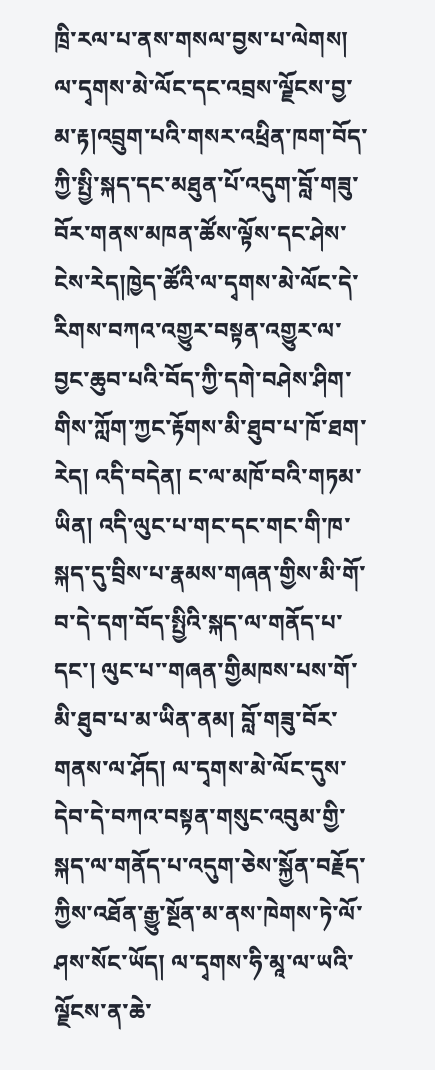ཁྲི་རལ་པ་ནས་གསལ་བྱས་པ་ལེགས། ལ་དྭགས་མེ་ལོང་དང་འབྲས་ལྗོངས་བྱ་མ་རྟ།འབྲུག་པའི་གསར་འཕྲིན་ཁག་བོད་ཀྱི་སྤྱི་སྐད་དང་མཐུན་པོ་འདུག་བློ་གཟུ་བོར་གནས་མཁན་ཚོས་ལྟོས་དང་ཤེས་ངེས་རེད།ཁྱེད་ཚོའི་ལ་དྭགས་མེ་ལོང་དེ་རིགས་བཀའ་འགྱུར་བསྟན་འགྱུར་ལ་བྱང་ཆུབ་པའི་བོད་ཀྱི་དགེ་བཤེས་ཤིག་གིས་ཀློག་ཀྱང་རྟོགས་མི་ཐུབ་པ་ཁོ་ཐག་རེད། འདི་བདེན། ང་ལ་མཁོ་བའི་གཏམ་ཡིན། འདི་ལུང་པ་གང་དང་གང་གི་ཁ་སྐད་དུ་བྲིས་པ་རྣམས་གཞན་གྱིས་མི་གོ་བ་དེ་དག་བོད་སྤྱིའི་སྐད་ལ་གནོད་པ་དང་། ལུང་པ་་གཞན་གྱིམཁས་པས་གོ་མི་ཐུབ་པ་མ་ཡིན་ནམ། བློ་གཟུ་བོར་གནས་ལ་ཤོད། ལ་དྭགས་མེ་ལོང་དུས་དེབ་དེ་བཀའ་བསྟན་གསུང་འབུམ་གྱི་སྐད་ལ་གནོད་པ་འདུག་ཅེས་སྐྱོན་བརྗོད་ཀྱིས་འཐོན་རྒྱུ་སྔོན་མ་ནས་ཁེགས་ཏེ་ལོ་ཤས་སོང་ཡོད། ལ་དྭགས་ཧི་མཱ་ལ་ཡའི་ལྗོངས་ན་ཆེ་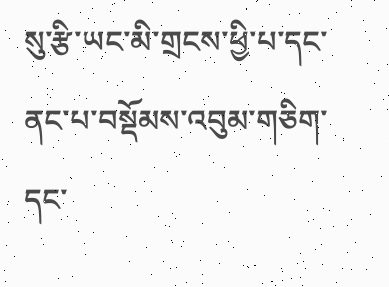སུ་རྩི་ཡང་མི་གྲངས་ཕྱི་པ་དང་ནང་པ་བསྡོམས་འབུམ་གཅིག་དང་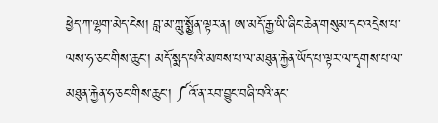ཕྱེད་ཀ་ལྷག་མེད་ངེས། བླ་མ་ཀླུ་སྨྱོན་ལྟར་ན། ཨ་མདོ་རྒྱ་ཡི་ཞིང་ཆེན་གསུམ་དང་འདྲེས་པ་ལས་ཧ་ཅང་གིས་ཆུང་། མདོ་སྨད་པའི་མཁས་པ་ལ་མཐུན་རྐྱེན་ཡོད་པ་ལྟར་ལ་དྭགས་པ་ལ་མཐུན་རྐྱེན་ཧ་ཅང་གིས་ཆུང་། ༼འོ་ན་རབ་བྱུང་བཞི་བའི་ནང་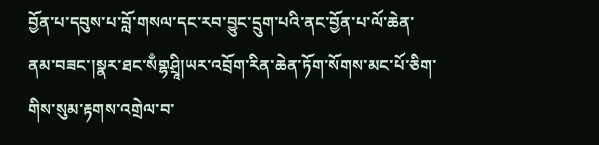བྱོན་པ་དབུས་པ་བློ་གསལ་དང་རབ་བྱུང་དྲུག་པའི་ནང་བྱོན་པ་ལོ་ཆེན་ནམ་བཟང་།སྣར་ཐང་སྃགྷཤྲཱི།ཡར་འབྲོག་རིན་ཆེན་ཏོག་སོགས་མང་པོ་ཅིག་གིས་སུམ་རྟགས་འགྲེལ་བ་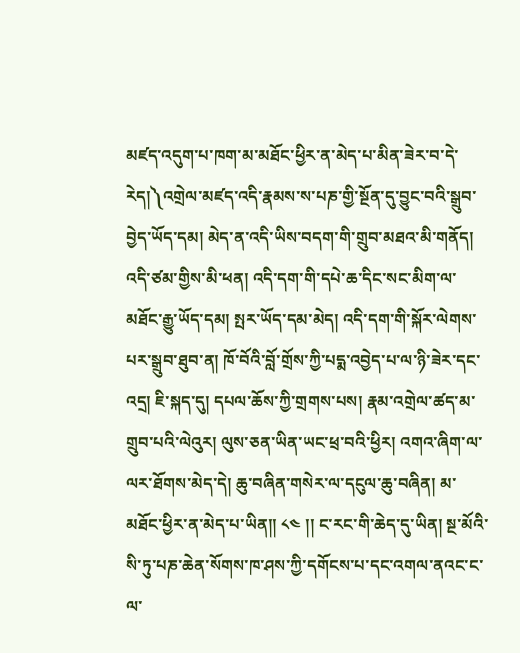མཛད་འདུག་པ་ཁག་མ་མཐོང་ཕྱིར་ན་མེད་པ་མིན་ཟེར་བ་དེ་རེད།༽འགྲེལ་མཛད་འདི་རྣམས་ས་པཎ་གྱི་སྔོན་དུ་བྱུང་བའི་སྒྲུབ་བྱེད་ཡོད་དམ། མེད་ན་འདི་ཡིས་བདག་གི་གྲུབ་མཐའ་མི་གནོད། འདི་ཙམ་གྱིས་མི་ཕན། འདི་དག་གི་དཔེ་ཆ་དིང་སང་མིག་ལ་མཐོང་རྒྱུ་ཡོད་དམ། སྤར་ཡོད་དམ་མེད། འདི་དག་གི་སྐོར་ལེགས་པར་སྒྲུབ་ཐུབ་ན། ཁོ་བོའི་བློ་གྲོས་ཀྱི་པདྨ་འབྱེད་པ་ལ་ཉི་ཟེར་དང་འདྲ། ཇི་སྐད་དུ། དཔལ་ཆོས་ཀྱི་གྲགས་པས། རྣམ་འགྲེལ་ཚད་མ་གྲུབ་པའི་ལེའུར། ལུས་ཅན་ཡིན་ཡང་ཕྲ་བའི་ཕྱིར། འགའ་ཞིག་ལ་ལར་ཐོགས་མེད་དེ། ཆུ་བཞིན་གསེར་ལ་དངུལ་ཆུ་བཞིན། མ་མཐོང་ཕྱིར་ན་མེད་པ་ཡིན།། ༨༤ །། ང་རང་གི་ཆེད་དུ་ཡིན། སྔ་མོའི་སི་ཏུ་པཎ་ཆེན་སོགས་ཁ་ཤས་ཀྱི་དགོངས་པ་དང་འགལ་ནའང་ང་ལ་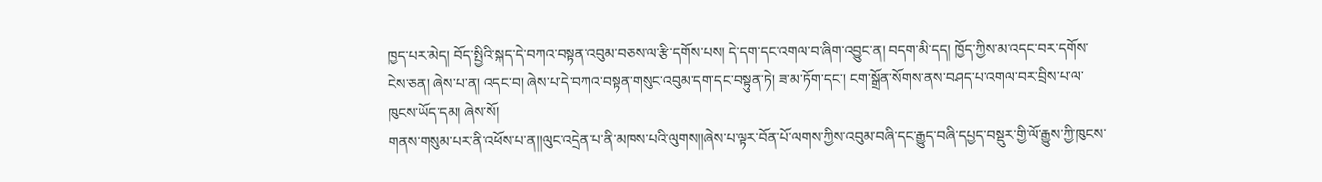ཁྱད་པར་མེད། བོད་སྤྱིའི་སྐད་དེ་བཀའ་བསྟན་འབུམ་བཅས་ལ་རྩི་དགོས་པས། དེ་དག་དང་འགལ་བ་ཞིག་འབྱུང་ན། བདག་མི་དད། ཁྱོད་ཀྱིས་མ་འདང་བར་དགོས་ངེས་ཅན། ཞེས་པ་ན། འདང་བ། ཞེས་པ་དེ་བཀའ་བསྟན་གསུང་འབུམ་དག་དང་བསྟུན་ཏེ། ཟ་མ་ཏོག་དང་། ངག་སྒྲོན་སོགས་ནས་བཤད་པ་འགལ་བར་བྲིས་པ་ལ་ཁུངས་ཡོད་དམ། ཞེས་སོ།
གནས་གསུམ་པར་ནི་འཕོས་པ་ན།།ལུང་འདྲེན་པ་ནི་མཁས་པའི་ལུགས།།ཞེས་པ་ལྟར་བོན་པོ་ལགས་ཀྱིས་འབུམ་བཞི་དང་རྒྱུད་བཞི་དཔྱད་བསྡུར་གྱི་ལོ་རྒྱུས་ཀྱི་ཁུངས་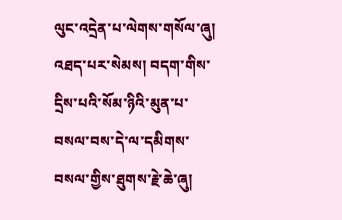ལུང་འདྲེན་པ་ལེགས་གསོལ་ཞུ། འཐད་པར་སེམས། བདག་གིས་དྲིས་པའི་སོམ་ཉིའི་མུན་པ་བསལ་བས་དེ་ལ་དམིགས་བསལ་གྱིས་ཐུགས་རྗེ་ཆེ་ཞུ།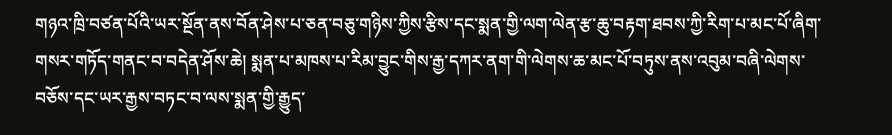གཉའ་ཁྲི་བཙན་པོའི་ཡར་སྔོན་ནས་བོན་ཤེས་པ་ཅན་བཅུ་གཉིས་ཀྱིས་རྩིས་དང་སྨན་གྱི་ལག་ལེན་རྩ་ཆུ་བརྟག་ཐབས་ཀྱི་རིག་པ་མང་པོ་ཞིག་གསར་གཏོད་གནང་བ་བདེན་ཤོས་ཆེ། སྨན་པ་མཁས་པ་རིམ་བྱུང་གིས་རྒྱ་དཀར་ནག་གི་ལེགས་ཆ་མང་པོ་བཏུས་ནས་འབུམ་བཞི་ལེགས་བཅོས་དང་ཡར་རྒྱས་བཏང་བ་ལས་སྨན་གྱི་རྒྱུད་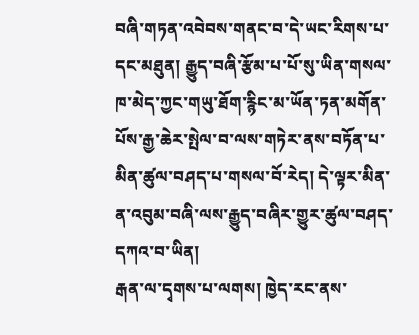བཞི་གཏན་འབེབས་གནང་བ་དེ་ཡང་རིགས་པ་དང་མཐུན། རྒྱུད་བཞི་རྩོམ་པ་པོ་སུ་ཡིན་གསལ་ཁ་མེད་ཀྱང་གཡུ་ཐོག་རྙིང་མ་ཡོན་ཏན་མགོན་པོས་རྒྱ་ཆེར་སྤེལ་བ་ལས་གཏེར་ནས་བཏོན་པ་མིན་ཚུལ་བཤད་པ་གསལ་བོ་རེད། དེ་ལྟར་མིན་ན་འབུམ་བཞི་ལས་རྒྱུད་བཞིར་གྱུར་ཚུལ་བཤད་དཀའ་བ་ཡིན།
རྒན་ལ་དྭགས་པ་ལགས། ཁྱེད་རང་ནས་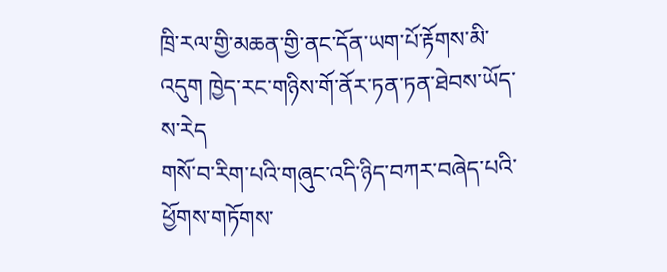ཁྲི་རལ་གྱི་མཆན་གྱི་ནང་དོན་ཡག་པོ་རྟོགས་མི་འདུག ཁྱེད་རང་གཉིས་གོ་ནོར་ཏན་ཏན་ཐེབས་ཡོད་ས་རེད
གསོ་བ་རིག་པའི་གཞུང་འདི་ཉིད་བཀར་བཞེད་པའི་ཕྱོགས་གཏོགས་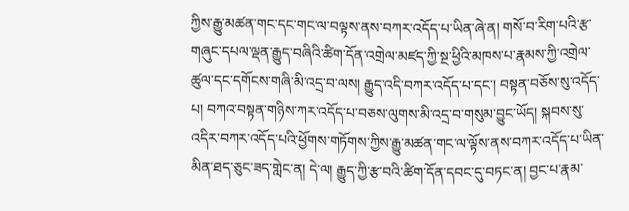ཀྱིས་རྒྱུ་མཚན་གང་དང་གང་ལ་བལྟས་ནས་བཀར་འདོད་པ་ཡིན་ཞེ་ན། གསོ་བ་རིག་པའི་རྩ་གཞུང་དཔལ་ལྡན་རྒྱུད་བཞིའི་ཚིག་དོན་འགྲེལ་མཛད་ཀྱི་སྔ་ཕྱིའི་མཁས་པ་རྣམས་ཀྱི་འགྲེལ་ཚུལ་དང་དགོངས་གཞི་མི་འདྲ་བ་ལས། རྒྱུད་འདི་བཀར་འདོད་པ་དང་། བསྟན་བཅོས་སུ་འདོད་པ། བཀའ་བསྟན་གཉིས་ཀར་འདོད་པ་བཅས་ལུགས་མི་འདྲ་བ་གསུམ་བྱུང་ཡོད། སྐབས་སུ་འདིར་བཀར་འདོད་པའི་ཕྱོགས་གཏོགས་ཀྱིས་རྒྱུ་མཚན་གང་ལ་ལྟོས་ནས་བཀར་འདོད་པ་ཡིན་མིན་ཐད་ཅུང་ཟད་གླེང་ན། དེ་ལ། རྒྱུད་ཀྱི་རྩ་བའི་ཚིག་དོན་དབང་དུ་བཏང་ན། བྱང་པ་རྣམ་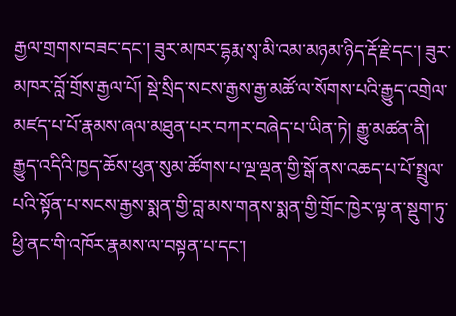རྒྱལ་གྲགས་བཟང་དང་། ཟུར་མཁར་དྷརྨ་སྭ་མི་འམ་མཉམ་ཉིད་རྡོ་རྗེ་དང་། ཟུར་མཁར་བློ་གྲོས་རྒྱལ་པོ། སྡེ་སྲིད་སངས་རྒྱས་རྒྱ་མཚོ་ལ་སོགས་པའི་རྒྱུད་འགྲེལ་མཛད་པ་པོ་རྣམས་ཞལ་མཐུན་པར་བཀར་བཞེད་པ་ཡིན་ཏེ། རྒྱུ་མཚན་ནི། རྒྱུད་འདིའི་ཁྱད་ཆོས་ཕུན་སུམ་ཚོགས་པ་ལྔ་ལྡན་གྱི་སྒོ་ནས་འཆད་པ་པོ་སྤྲུལ་པའི་སྟོན་པ་སངས་རྒྱས་སྨན་གྱི་བླ་མས་གནས་སྨན་གྱི་གྲོང་ཁྱེར་ལྟ་ན་སྡུག་ཏུ་ཕྱི་ནང་གི་འཁོར་རྣམས་ལ་བསྟན་པ་དང་།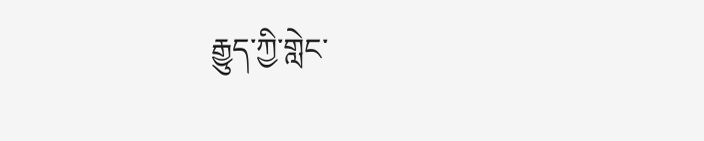རྒྱུད་ཀྱི་གླེང་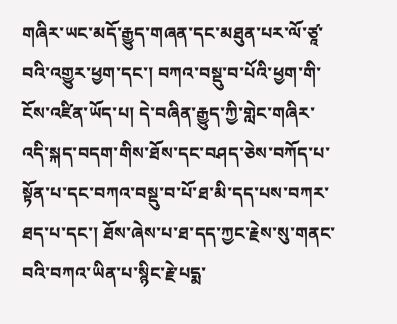གཞིར་ཡང་མདོ་རྒྱུད་གཞན་དང་མཐུན་པར་ལོ་ཙཱ་བའི་འགྱུར་ཕྱག་དང་། བཀའ་བསྡུ་བ་པོའི་ཕྱག་གི་ངོས་འཛིན་ཡོད་པ། དེ་བཞིན་རྒྱུད་ཀྱི་གླེང་གཞིར་འདི་སྐད་བདག་གིས་ཐོས་དང་བཤད་ཅེས་བཀོད་པ་སྟོན་པ་དང་བཀའ་བསྡུ་བ་པོ་ཐ་མི་དད་པས་བཀར་ཐད་པ་དང་། ཐོས་ཞེས་པ་ཐ་དད་ཀྱང་རྗེས་སུ་གནང་བའི་བཀའ་ཡིན་པ་སྙིང་རྗེ་པདྨ་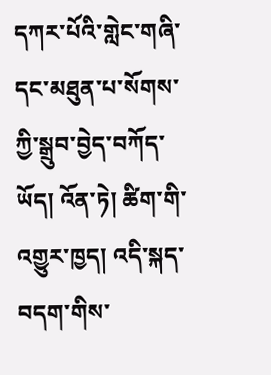དཀར་པོའི་གླེང་གཞི་དང་མཐུན་པ་སོགས་ཀྱི་སྒྲུབ་བྱེད་བཀོད་ཡོད། འོན་ཏེ། ཚིག་གི་འགྱུར་ཁྱད། འདི་སྐད་བདག་གིས་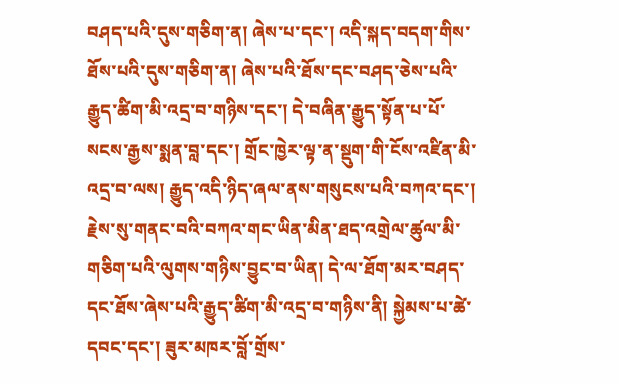བཤད་པའི་དུས་གཅིག་ན། ཞེས་པ་དང་། འདི་སྐད་བདག་གིས་ཐོས་པའི་དུས་གཅིག་ན། ཞེས་པའི་ཐོས་དང་བཤད་ཅེས་པའི་རྒྱུད་ཚིག་མི་འདྲ་བ་གཉིས་དང་། དེ་བཞིན་རྒྱུད་སྟོན་པ་པོ་སངས་རྒྱས་སྨན་བླ་དང་། གྲོང་ཁྱེར་ལྟ་ན་སྡུག་གི་ངོས་འཛིན་མི་འདྲ་བ་ལས། རྒྱུད་འདི་ཉིད་ཞལ་ནས་གསུངས་པའི་བཀའ་དང་། རྗེས་སུ་གནང་བའི་བཀའ་གང་ཡིན་མིན་ཐད་འགྲེལ་ཚུལ་མི་གཅིག་པའི་ལུགས་གཉིས་བྱུང་བ་ཡིན། དེ་ལ་ཐོག་མར་བཤད་དང་ཐོས་ཞེས་པའི་རྒྱུད་ཚིག་མི་འདྲ་བ་གཉིས་ནི། སྐྱེམས་པ་ཚེ་དབང་དང་། ཟུར་མཁར་བློ་གྲོས་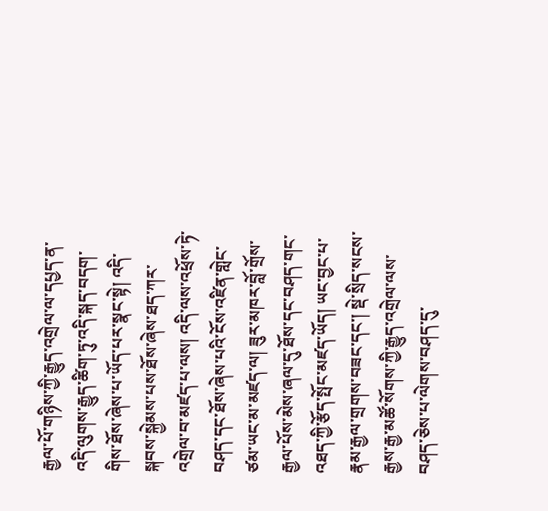རྒྱལ་པོ་གཉིས་ཀྱི་རྒྱུད་འགྲེལ་ལ་དཔྱད་ན་འདི་ལུགས་རྒྱུད་ཚིག་ཏུ་འདི་སྐད་བདག་གིས་ཐོས་ཞེས་པ་ཡོད་པར་སྣང་སྟེ། འདི་སྐབས་སྐྱེམས་པས་ཐོས་ཞེས་ཐད་ཀར་འགྲེལ་བ་མཛད་པ་ལས། འདི་ལས་འཕྲོས་ཏེ་བཤད་དང་ཐོས་ཞེས་པའི་ངོས་འཛིན་གླེང་ཙམ་ཡང་མ་མཛད་ལ། ཟུར་མཁར་བློ་གྲོས་རྒྱལ་པོས་མེས་ཞལ་དུ་ཐོས་དང་བཤད་གང་འཐད་ཀྱི་རྩོད་སྤོང་མཛད་ཡོད། ཡང་བྱང་པ་རྣམ་རྒྱལ་གྲགས་བཟང་དང་། སྡེ་སྲིད་སངས་རྒྱས་རྒྱ་མཚོ་སོགས་ཀྱི་རྒྱུད་འགྲེལ་ལས་བཤད་ཅེས་པ་ལེགས་བཤད་དུ་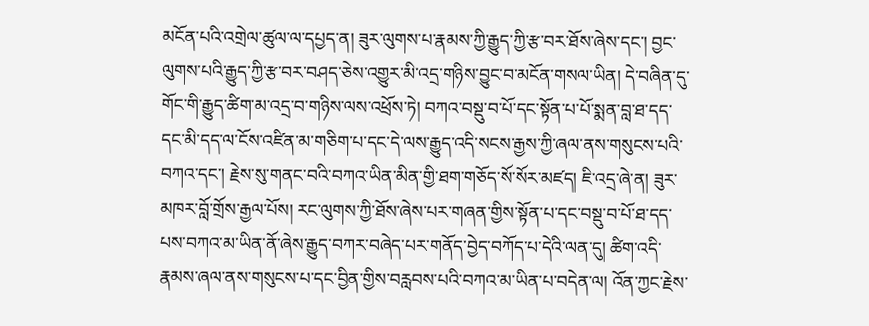མངོན་པའི་འགྲེལ་ཚུལ་ལ་དཔྱད་ན། ཟུར་ལུགས་པ་རྣམས་ཀྱི་རྒྱུད་ཀྱི་རྩ་བར་ཐོས་ཞེས་དང་། བྱང་ལུགས་པའི་རྒྱུད་ཀྱི་རྩ་བར་བཤད་ཅེས་འགྱུར་མི་འདྲ་གཉིས་བྱུང་བ་མངོན་གསལ་ཡིན། དེ་བཞིན་དུ་གོང་གི་རྒྱུད་ཚིག་མ་འདྲ་བ་གཉིས་ལས་འཕྲོས་ཏེ། བཀའ་བསྡུ་བ་པོ་དང་སྟོན་པ་པོ་སྨན་བླ་ཐ་དད་དང་མི་དད་ལ་ངོས་འཛིན་མ་གཅིག་པ་དང་དེ་ལས་རྒྱུད་འདི་སངས་རྒྱས་ཀྱི་ཞལ་ནས་གསུངས་པའི་བཀའ་དང་། རྗེས་སུ་གནང་བའི་བཀའ་ཡིན་མིན་གྱི་ཐག་གཅོད་སོ་སོར་མཛད། ཇི་འདྲ་ཞེ་ན། ཟུར་མཁར་བློ་གྲོས་རྒྱལ་པོས། རང་ལུགས་ཀྱི་ཐོས་ཞེས་པར་གཞན་གྱིས་སྟོན་པ་དང་བསྡུ་བ་པོ་ཐ་དད་པས་བཀའ་མ་ཡིན་ནོ་ཞེས་རྒྱུད་བཀར་བཞེད་པར་གནོད་བྱེད་བཀོད་པ་དེའི་ལན་དུ། ཚིག་འདི་རྣམས་ཞལ་ནས་གསུངས་པ་དང་བྱིན་གྱིས་བརླབས་པའི་བཀའ་མ་ཡིན་པ་བདེན་ལ། འོན་ཀྱང་རྗེས་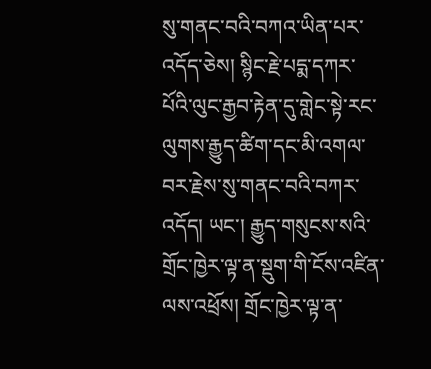སུ་གནང་བའི་བཀའ་ཡིན་པར་འདོད་ཅེས། སྙིང་རྗེ་པདྨ་དཀར་པོའི་ལུང་རྒྱབ་རྟེན་དུ་གླེང་སྟེ་རང་ལུགས་རྒྱུད་ཚིག་དང་མི་འགལ་བར་རྗེས་སུ་གནང་བའི་བཀར་འདོད། ཡང་། རྒྱུད་གསུངས་སའི་གྲོང་ཁྱེར་ལྟ་ན་སྡུག་གི་ངོས་འཛིན་ལས་འཕྲོས། གྲོང་ཁྱེར་ལྟ་ན་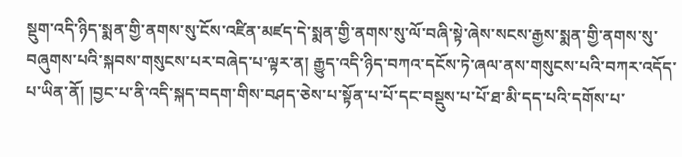སྡུག་འདི་ཉིད་སྨན་གྱི་ནགས་སུ་ངོས་འཛིན་མཛད་དེ་སྨན་གྱི་ནགས་སུ་ལོ་བཞི་སྟེ་ཞེས་སངས་རྒྱས་སྨན་གྱི་ནགས་སུ་བཞུགས་པའི་སྐབས་གསུངས་པར་བཞེད་པ་ལྟར་ན། རྒྱུད་འདི་ཉིད་བཀའ་དངོས་ཏེ་ཞལ་ནས་གསུངས་པའི་བཀར་འདོད་པ་ཡིན་ནོ། །བྱང་པ་ནི་འདི་སྐད་བདག་གིས་བཤད་ཅེས་པ་སྟོན་པ་པོ་དང་བསྡུས་པ་པོ་ཐ་མི་དད་པའི་དགོས་པ་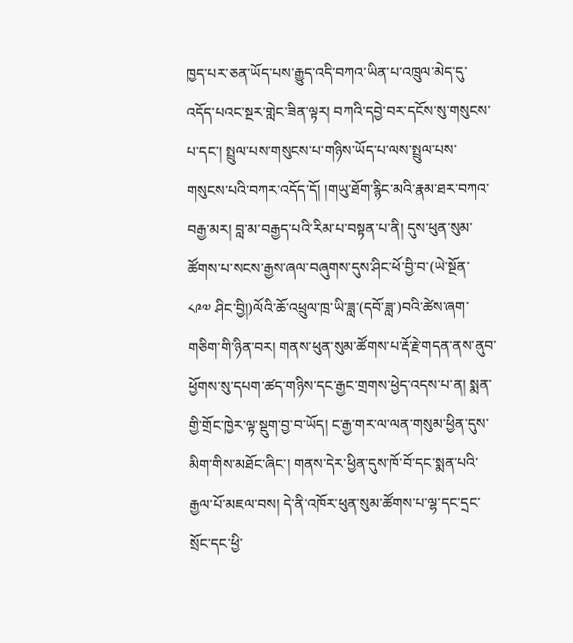ཁྱད་པར་ཅན་ཡོད་པས་རྒྱུད་འདི་བཀའ་ཡིན་པ་འཁྲུལ་མེད་དུ་འདོད་པའང་སྔར་གླེང་ཟིན་ལྟར། བཀའི་དབྱེ་བར་དངོས་སུ་གསུངས་པ་དང་། སྤྲུལ་པས་གསུངས་པ་གཉིས་ཡོད་པ་ལས་སྤྲུལ་པས་གསུངས་པའི་བཀར་འདོད་དོ། །གཡུ་ཐོག་རྙིང་མའི་རྣམ་ཐར་བཀའ་བརྒྱ་མར། བླ་མ་བརྒྱད་པའི་རིམ་པ་བསྟན་པ་ནི། དུས་ཕུན་སུམ་ཚོགས་པ་སངས་རྒྱས་ཞལ་བཞུགས་དུས་ཤིང་ཕོ་བྱི་བ་(ཡེ་སྔོན་ ༨༩༧ ཤིང་བྱི།)ལོའི་ཆོ་འཕྲུལ་ཁྲ་ཡི་ཟླ་(དབོ་ཟླ་)བའི་ཚེས་ཞག་གཅིག་གི་ཉིན་བར། གནས་ཕུན་སུམ་ཚོགས་པ་རྡོ་རྗེ་གདན་ནས་ནུབ་ཕྱོགས་སུ་དཔག་ཚད་གཉིས་དང་རྒྱང་གྲགས་ཕྱེད་འདས་པ་ན། སྨན་གྱི་གྲོང་ཁྱེར་ལྟ་སྡུག་བྱ་བ་ཡོད། ང་རྒྱ་གར་ལ་ལན་གསུམ་ཕྱིན་དུས་མིག་གིས་མཐོང་ཞིང་། གནས་དེར་ཕྱིན་དུས་ཁོ་བོ་དང་སྨན་པའི་རྒྱལ་པོ་མཇལ་བས། དེ་ནི་འཁོར་ཕུན་སུམ་ཚོགས་པ་ལྷ་དང་དྲང་སྲོང་དང་ཕྱི་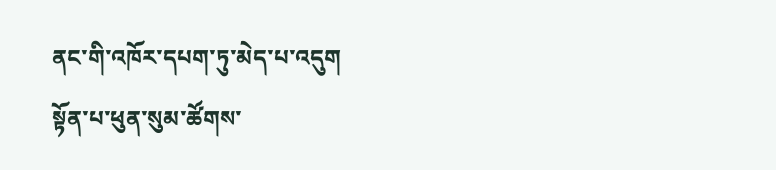ནང་གི་འཁོར་དཔག་ཏུ་མེད་པ་འདུག སྟོན་པ་ཕུན་སུམ་ཚོགས་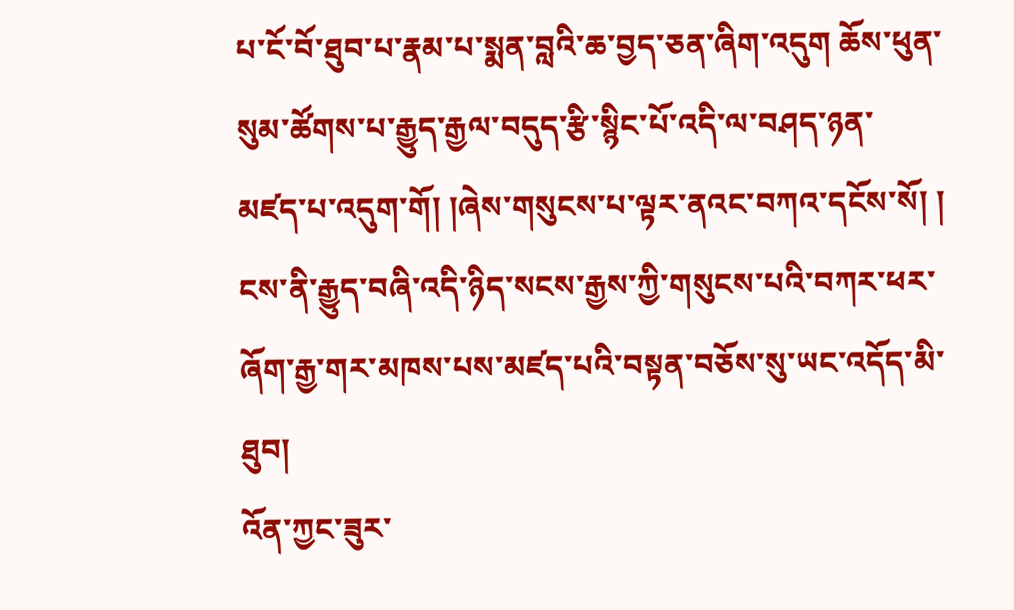པ་ངོ་བོ་ཐུབ་པ་རྣམ་པ་སྨན་བླའི་ཆ་བྱད་ཅན་ཞིག་འདུག ཆོས་ཕུན་སུམ་ཚོགས་པ་རྒྱུད་རྒྱལ་བདུད་རྩི་སྙིང་པོ་འདི་ལ་བཤད་ཉན་མཛད་པ་འདུག་གོ། །ཞེས་གསུངས་པ་ལྟར་ནའང་བཀའ་དངོས་སོ། །
ངས་ནི་རྒྱུད་བཞི་འདི་ཉིད་སངས་རྒྱས་ཀྱི་གསུངས་པའི་བཀར་ཕར་ཞོག་རྒྱ་གར་མཁས་པས་མཛད་པའི་བསྟན་བཅོས་སུ་ཡང་འདོད་མི་ཐུབ།
འོན་ཀྱང་ཟུར་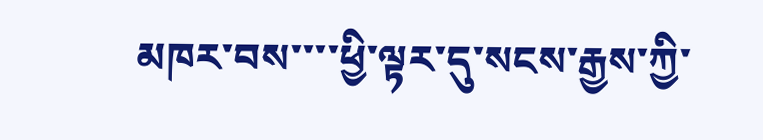མཁར་བས་་་་ཕྱི་ལྟར་དུ་སངས་རྒྱས་ཀྱི་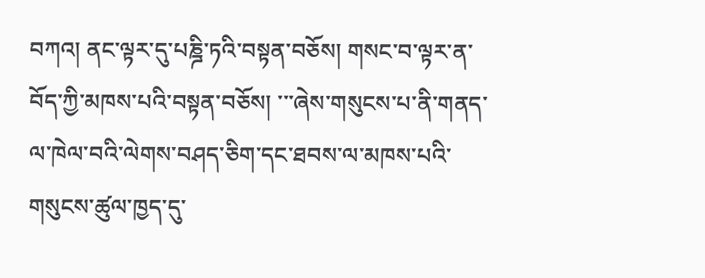བཀའ། ནང་ལྟར་དུ་པཎྜི་ཏའི་བསྟན་བཅོས། གསང་བ་ལྟར་ན་བོད་ཀྱི་མཁས་པའི་བསྟན་བཅོས། ་་་ཞེས་གསུངས་པ་ནི་གནད་ལ་ཁེལ་བའི་ལེགས་བཤད་ཅིག་དང་ཐབས་ལ་མཁས་པའི་གསུངས་ཚུལ་ཁྱད་དུ་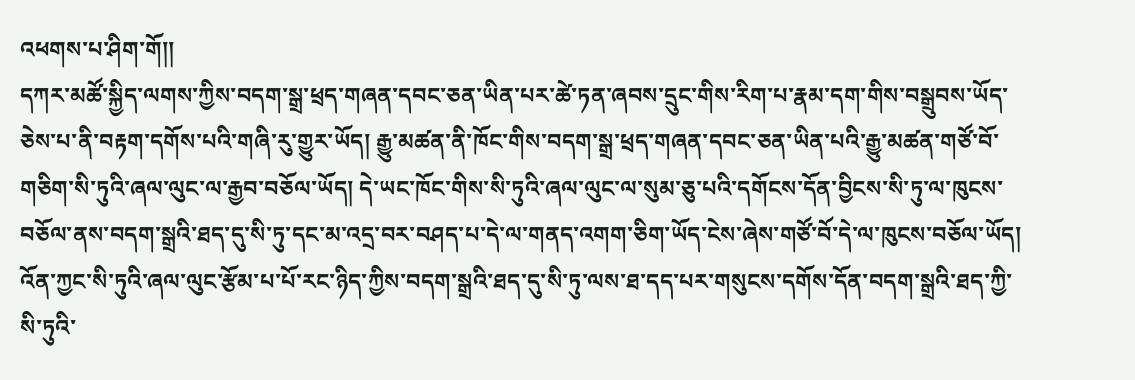འཕགས་པ་ཤིག་གོ།།
དཀར་མཚོ་སྐྱིད་ལགས་ཀྱིས་བདག་སྒྲ་ཕྲད་གཞན་དབང་ཅན་ཡིན་པར་ཚེ་ཏན་ཞབས་དྲུང་གིས་རིག་པ་རྣམ་དག་གིས་བསྒྲུབས་ཡོད་ཅེས་པ་ནི་བརྟག་དགོས་པའི་གཞི་རུ་གྱུར་ཡོད། རྒྱུ་མཚན་ནི་ཁོང་གིས་བདག་སྒྲ་ཕྲད་གཞན་དབང་ཅན་ཡིན་པའི་རྒྱུ་མཚན་གཙོ་བོ་གཅིག་སི་ཏུའི་ཞལ་ལུང་ལ་རྒྱབ་བཅོལ་ཡོད། དེ་ཡང་ཁོང་གིས་སི་ཏུའི་ཞལ་ལུང་ལ་སུམ་ཅུ་པའི་དགོངས་དོན་བྱིངས་སི་ཏུ་ལ་ཁུངས་བཅོལ་ནས་བདག་སྒྲའི་ཐད་དུ་སི་ཏུ་དང་མ་འདྲ་བར་བཤད་པ་དེ་ལ་གནད་འགག་ཅིག་ཡོད་ངེས་ཞེས་གཙོ་བོ་དེ་ལ་ཁུངས་བཅོལ་ཡོད། འོན་ཀྱང་སི་ཏུའི་ཞལ་ལུང་རྩོམ་པ་པོ་རང་ཉིད་ཀྱིས་བདག་སྒྲའི་ཐད་དུ་སི་ཏུ་ལས་ཐ་དད་པར་གསུངས་དགོས་དོན་བདག་སྒྲའི་ཐད་ཀྱི་སི་ཏུའི་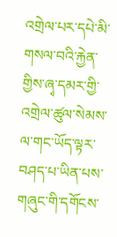འགྲེལ་པར་དཔེ་མི་གསལ་བའི་རྐྱེན་གྱིས་ཞྭ་དམར་གྱི་འགྲེལ་ཚུལ་སེམས་ལ་གང་ཡོད་ལྟར་བཤད་པ་ཡིན་པས་གཞུང་གི་དགོངས་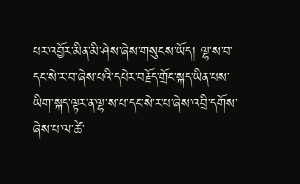པར་འབྱོར་མིན་མི་ཤེས་ཞེས་གསུངས་ཡོད། ལྷ་ས་བ་དང་སེ་ར་བ་ཞེས་པའི་དཔེར་བརྗོད་གྲོང་སྐད་ཡིན་པས་ཡིག་སྐད་ལྟར་ན་ལྷ་ས་པ་དང་སེ་ར་པ་ཞེས་འབྲི་དགོས་ཞེས་པ་ལ་ཚེ་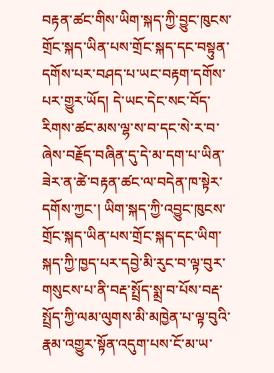བརྟན་ཚང་གིས་ཡིག་སྐད་ཀྱི་བྱུང་ཁུངས་གྲོང་སྐད་ཡིན་པས་གྲོང་སྐད་དང་བསྟུན་དགོས་པར་བཤད་པ་ཡང་བརྟག་དགོས་པར་གྱུར་ཡོད། དེ་ཡང་དེང་སང་བོད་རིགས་ཚང་མས་ལྷ་ས་བ་དང་སེ་ར་བ་ཞེས་བརྗོད་བཞིན་དུ་དེ་མ་དག་པ་ཡིན་ཟེར་ན་ཚེ་བརྟན་ཚང་ལ་བདེན་ཁ་སྟེར་དགོས་ཀྱང་། ཡིག་སྐད་ཀྱི་འབྱུང་ཁུངས་གྲོང་སྐད་ཡིན་པས་གྲོང་སྐད་དང་ཡིག་སྐད་ཀྱི་ཁྱད་པར་དབྱེ་མི་རུང་བ་ལྟ་བུར་གསུངས་པ་ནི་བརྡ་སྤྲོད་སྨྲ་བ་པོས་བརྡ་སྤྲོད་ཀྱི་ལམ་ལུགས་མི་མཁྱེན་པ་ལྟ་བུའི་རྣམ་འགྱུར་སྟོན་འདུག་པས་ངོ་མ་ཡ་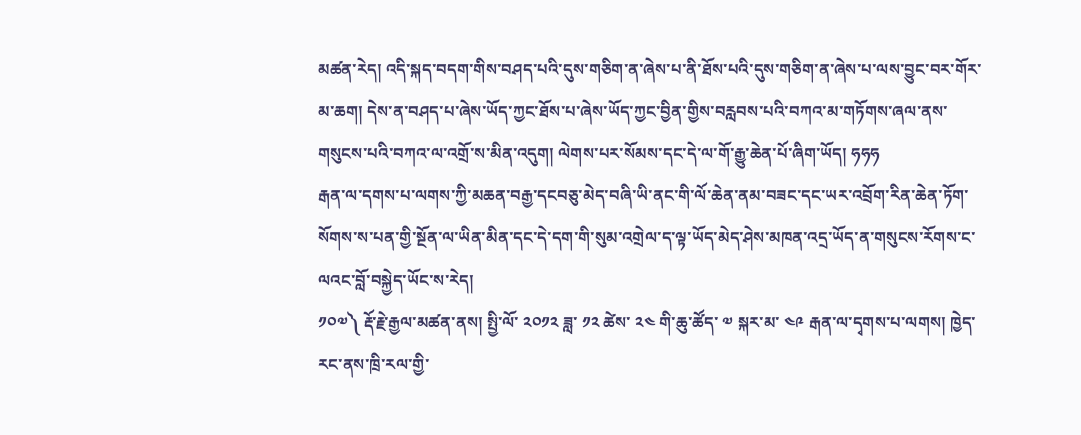མཚན་རེད། འདི་སྐད་བདག་གིས་བཤད་པའི་དུས་གཅིག་ན་ཞེས་པ་ནི་ཐོས་པའི་དུས་གཅིག་ན་ཞེས་པ་ལས་བྱུང་བར་གོར་མ་ཆག། དེས་ན་བཤད་པ་ཞེས་ཡོད་ཀྱང་ཐོས་པ་ཞེས་ཡོད་ཀྱང་བྱིན་གྱིས་བརླབས་པའི་བཀའ་མ་གཏོགས་ཞལ་ནས་གསུངས་པའི་བཀའ་ལ་འགྲོ་ས་མིན་འདུག། ལེགས་པར་སོམས་དང་དེ་ལ་གོ་རྒྱུ་ཆེན་པོ་ཞིག་ཡོད། ཧཧཧ
རྒན་ལ་དགས་པ་ལགས་ཀྱི་མཆན་བརྒྱ་དངབཅུ་མེད་བཞི་ཡི་ནང་གི་ལོ་ཆེན་ནམ་བཟང་དང་ཡར་འབྲོག་རིན་ཆེན་ཏོག་སོགས་ས་པན་གྱི་སྔོན་ལ་ཡིན་མིན་དང་དེ་དག་གི་སུམ་འགྲེལ་ད་ལྟ་ཡོད་མེད་ཤེས་མཁན་འདྲ་ཡོད་ན་གསུངས་རོགས་ང་ལའང་བློ་བསྐྱེད་ཡོང་ས་རེད།
༡༠༧༽ རྡོ་རྗེ་རྒྱལ་མཚན་ནས། སྤྱི་ལོ་ ༢༠༡༢ ཟླ་ ༡༢ ཚེས་ ༢༤ གི་ཆུ་ཚོད་ ༧ སྐར་མ་ ༤༩ རྒན་ལ་དྭགས་པ་ལགས། ཁྱེད་རང་ནས་ཁྲི་རལ་གྱི་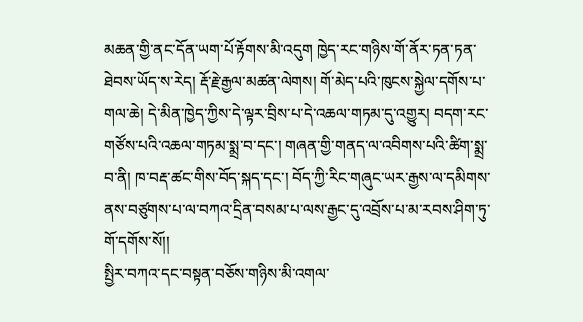མཆན་གྱི་ནང་དོན་ཡག་པོ་རྟོགས་མི་འདུག ཁྱེད་རང་གཉིས་གོ་ནོར་ཏན་ཏན་ཐེབས་ཡོད་ས་རེད། རྡོ་རྗེ་རྒྱལ་མཚན་ལེགས། གོ་མེད་པའི་ཁུངས་སྐྱེལ་དགོས་པ་གལ་ཆེ། དེ་མིན་ཁྱེད་ཀྱིས་དེ་ལྟར་བྲིས་པ་དེ་འཆལ་གཏམ་དུ་འགྱུར། བདག་རང་གཙོས་པའི་འཆལ་གཏམ་སྨྲ་བ་དང་། གཞན་གྱི་གནད་ལ་འབིགས་པའི་ཚིག་སྨྲ་བ་ནི། ཁ་བརྡ་ཚང་གིས་བོད་སྐད་དང་། བོད་ཀྱི་རིང་གཞུང་ཡར་རྒྱས་ལ་དམིགས་ནས་བཙུགས་པ་ལ་བཀའ་དྲིན་བསམ་པ་ལས་རྒྱང་དུ་འབྲོས་པ་མ་རབས་ཤིག་ཏུ་གོ་དགོས་སོ།།
སྤྱིར་བཀའ་དང་བསྟན་བཅོས་གཉིས་མི་འགལ་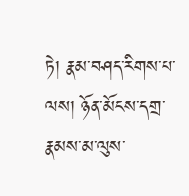ཏེ། རྣམ་བཤད་རིགས་པ་ལས། ཉོན་མོངས་དགྲ་རྣམས་མ་ལུས་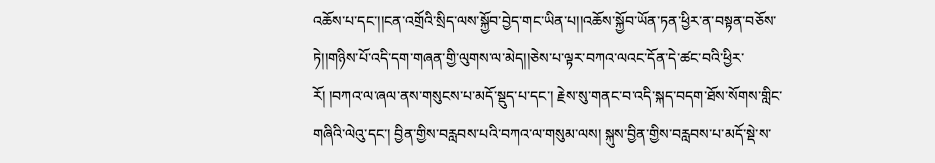འཆོས་པ་དང་།།ངན་འགྲོའི་སྲིད་ལས་སྐྱོབ་བྱེད་གང་ཡིན་པ།།འཆོས་སྐྱོབ་ཡོན་ཏན་ཕྱིར་ན་བསྟན་བཅོས་ཏེ།།གཉིས་པོ་འདི་དག་གཞན་གྱི་ལུགས་ལ་མེད།།ཅེས་པ་ལྟར་བཀའ་ལའང་དོན་དེ་ཚང་བའི་ཕྱིར་རོ། །བཀའ་ལ་ཞལ་ནས་གསུངས་པ་མདོ་སྡུད་པ་དང་། རྗེས་སུ་གནང་བ་འདི་སྐད་བདག་ཐོས་སོགས་གླིང་གཞིའི་ལེའུ་དང་། བྱིན་གྱིས་བརླབས་པའི་བཀའ་ལ་གསུམ་ལས། སྐུས་བྱིན་གྱིས་བརླབས་པ་མདོ་སྡེ་ས་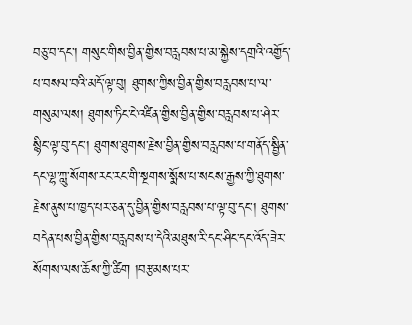བཅུ་བ་དང་། གསུང་གིས་བྱིན་གྱིས་བརླབས་པ་མ་སྐྱེས་དགྲའི་འགྱོད་པ་བསལ་བའི་མདོ་ལྟ་བུ། ཐུགས་ཀྱིས་བྱིན་གྱིས་བརླབས་པ་ལ་གསུམ་ལས། ཐུགས་ཏིང་ངེ་འཛིན་གྱིས་བྱིན་གྱིས་བརླབས་པ་ཤེར་སྙིང་ལྟ་བུ་དང་། ཐུགས་ཐུགས་རྗེས་བྱིན་གྱིས་བརླབས་པ་གནོད་སྦྱིན་དང་ལྷ་ཀླུ་སོགས་རང་རང་གི་སྔགས་སྨོས་པ་སངས་རྒྱས་ཀྱི་ཐུགས་རྗེས་ནུས་པ་ཁྱད་པར་ཅན་དུ་བྱིན་གྱིས་བརླབས་པ་ལྟ་བུ་དང་། ཐུགས་བདེན་པས་བྱིན་གྱིས་བརླབས་པ་དེའི་མཐུས་རི་དང་ཤིང་དང་འོད་ཟེར་སོགས་ལས་ཆོས་ཀྱི་ཚིག །བརྩམས་པར་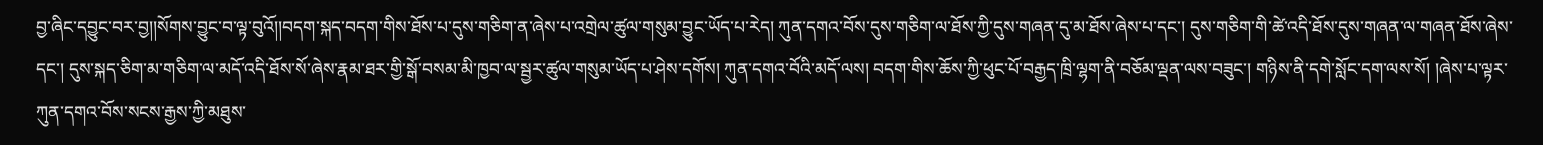བྱ་ཞིང་དབྱུང་བར་བྱ།།སོགས་བྱུང་བ་ལྟ་བུའོ།།བདག་སྐད་བདག་གིས་ཐོས་པ་དུས་གཅིག་ན་ཞེས་པ་འགྲེལ་ཚུལ་གསུམ་བྱུང་ཡོད་པ་རེད། ཀུན་དགའ་བོས་དུས་གཅིག་ལ་ཐོས་ཀྱི་དུས་གཞན་དུ་མ་ཐོས་ཞེས་པ་དང་། དུས་གཅིག་གི་ཚེ་འདི་ཐོས་དུས་གཞན་ལ་གཞན་ཐོས་ཞེས་དང་། དུས་སྐད་ཅིག་མ་གཅིག་ལ་མདོ་འདི་ཐོས་སོ་ཞེས་རྣམ་ཐར་གྱི་སྒོ་བསམ་མི་ཁྱབ་ལ་སྦྱར་ཚུལ་གསུམ་ཡོད་པ་ཤེས་དགོས། ཀུན་དགའ་བོའི་མདོ་ལས། བདག་གིས་ཆོས་ཀྱི་ཕུང་པོ་བརྒྱད་ཁྲི་ལྷག་ནི་བཅོམ་ལྡན་ལས་བཟུང་། གཉིས་ནི་དགེ་སློང་དག་ལས་སོ། །ཞེས་པ་ལྟར་ཀུན་དགའ་བོས་སངས་རྒྱས་ཀྱི་མཐུས་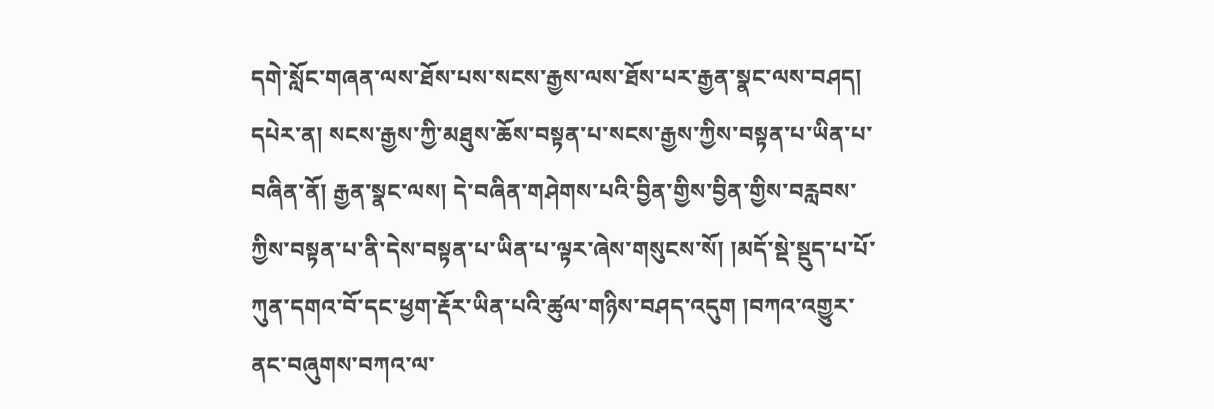དགེ་སློང་གཞན་ལས་ཐོས་པས་སངས་རྒྱས་ལས་ཐོས་པར་རྒྱན་སྣང་ལས་བཤད། དཔེར་ན། སངས་རྒྱས་ཀྱི་མཐུས་ཆོས་བསྟན་པ་སངས་རྒྱས་ཀྱིས་བསྟན་པ་ཡིན་པ་བཞིན་ནོ། རྒྱན་སྣང་ལས། དེ་བཞིན་གཤེགས་པའི་བྱིན་གྱིས་བྱིན་གྱིས་བརླབས་ཀྱིས་བསྟན་པ་ནི་དེས་བསྟན་པ་ཡིན་པ་ལྟར་ཞེས་གསུངས་སོ། །མདོ་སྡེ་སྡུད་པ་པོ་ཀུན་དགའ་བོ་དང་ཕྱག་རྡོར་ཡིན་པའི་ཚུལ་གཉིས་བཤད་འདུག །བཀའ་འགྱུར་ནང་བཞུགས་བཀའ་ལ་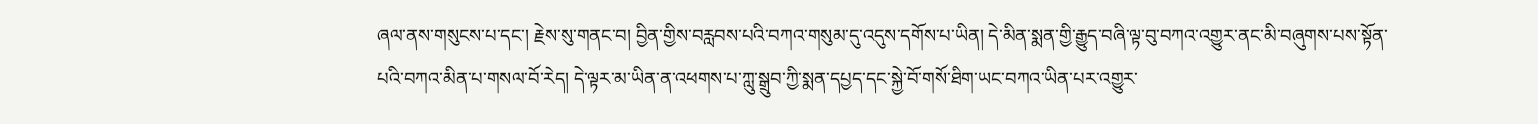ཞལ་ནས་གསུངས་པ་དང་། རྗེས་སུ་གནང་བ། བྱིན་གྱིས་བརླབས་པའི་བཀའ་གསུམ་དུ་འདུས་དགོས་པ་ཡིན། དེ་མིན་སྨན་གྱི་རྒྱུད་བཞི་ལྟ་བུ་བཀའ་འགྱུར་ནང་མི་བཞུགས་པས་སྟོན་པའི་བཀའ་མིན་པ་གསལ་བོ་རེད། དེ་ལྟར་མ་ཡིན་ན་འཕགས་པ་ཀླུ་སྒྲུབ་ཀྱི་སྨན་དཔྱད་དང་སྐྱེ་བོ་གསོ་ཐིག་ཡང་བཀའ་ཡིན་པར་འགྱུར་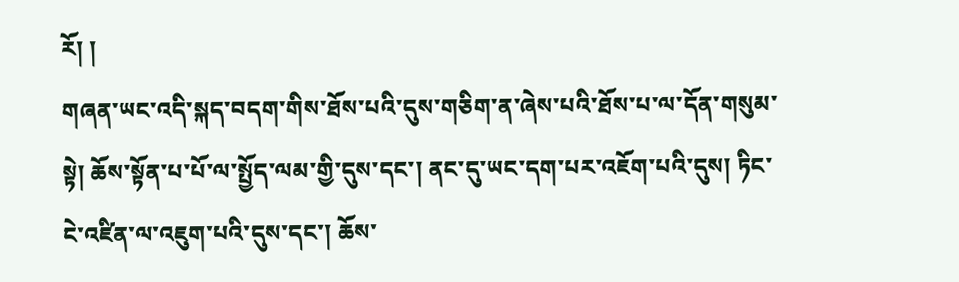རོ། །
གཞན་ཡང་འདི་སྐད་བདག་གིས་ཐོས་པའི་དུས་གཅིག་ན་ཞེས་པའི་ཐོས་པ་ལ་དོན་གསུམ་སྟེ། ཆོས་སྟོན་པ་པོ་ལ་སྤྱོད་ལམ་གྱི་དུས་དང་། ནང་དུ་ཡང་དག་པར་འཇོག་པའི་དུས། ཏིང་ངེ་འཛིན་ལ་འཇུག་པའི་དུས་དང་། ཆོས་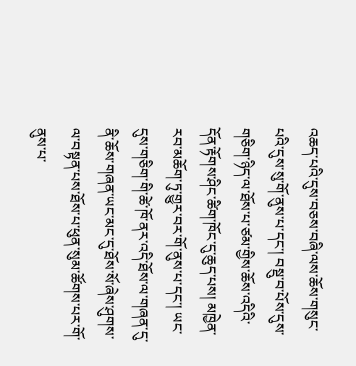འཆད་པའི་དུས་བཅས་བཞི་ལས་ཆོས་གསུང་པའི་དུས་སུ་གོ་ནུས་པ་དང་། བསྡུ་བ་པོས་དུས་གཅིག་ཉིད་ལ་ཐོས་པ་ཙམ་གྱིས་ཆོས་འདིའི་དོན་རྟོགས་ཤིང་ཚིག་ཁོང་དུ་ཆུད་པས། མཁྱེན་རབ་མཆོག་ཏུ་གྱུར་བར་གོ་ནུས་པ་དང་། ཡང་དུས་གཅིག་གི་ཚེ་ཁོ་ནར་འདི་ཐོས་ལ་གཞན་དུ་ནི་ཆོས་གཞན་ཡང་མང་དུ་ཐོས་སོ་ཞེས་ཤུགས་ལ་བསྟན་པས་ཐོས་པ་ཕུན་སུམ་ཚོགས་པར་གོ་ནུས་པ་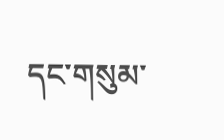དང་གསུམ་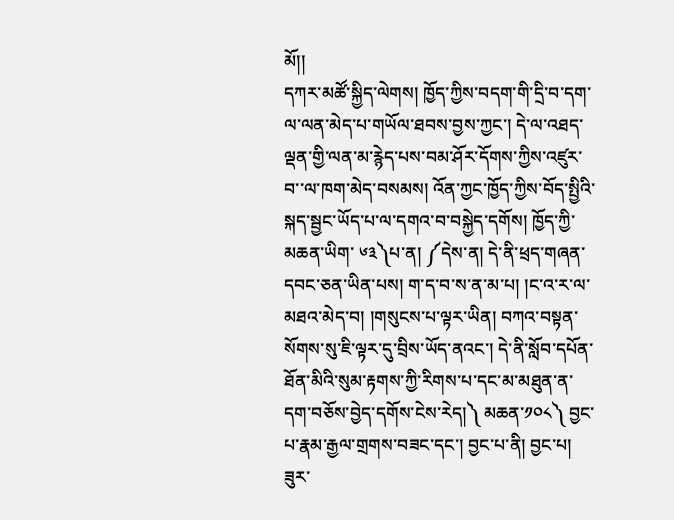མོ།།
དཀར་མཚོ་སྐྱིད་ལེགས། ཁྱོད་ཀྱིས་བདག་གི་དྲི་བ་དག་ལ་ལན་མེད་པ་གཡོལ་ཐབས་བྱས་ཀྱང་། དེ་ལ་འཐད་ལྡན་གྱི་ལན་མ་རྙེད་པས་བམ་ཤོར་དོགས་ཀྱིས་འཛུར་བ་་ལ་ཁག་མེད་བསམས། འོན་ཀྱང་ཁྱོད་ཀྱིས་བོད་སྤྱིའི་སྐད་སྦྱང་ཡོད་པ་ལ་དགའ་བ་བསྐྱེད་དགོས། ཁྱོད་ཀྱི་མཆན་ཡིག་ ༦༣༽པ་ན། ༼དེས་ན། དེ་ནི་ཕྲད་གཞན་དབང་ཅན་ཡིན་པས། ག་ད་བ་ས་ན་མ་པ། །ང་འ་ར་ལ་མཐའ་མེད་བ། །གསུངས་པ་ལྟར་ཡིན། བཀའ་བསྟན་སོགས་སུ་ཇི་ལྟར་དུ་བྲིས་ཡོད་ནའང་། དེ་ནི་སློབ་དཔོན་ཐོན་མིའི་སུམ་རྟགས་ཀྱི་རིགས་པ་དང་མ་མཐུན་ན་དག་བཅོས་བྱེད་དགོས་ངེས་རེད།༽ མཆན་༡༠༨༽ བྱང་པ་རྣམ་རྒྱལ་གྲགས་བཟང་དང་། བྱང་པ་ནི། བྱང་པ། ཟུར་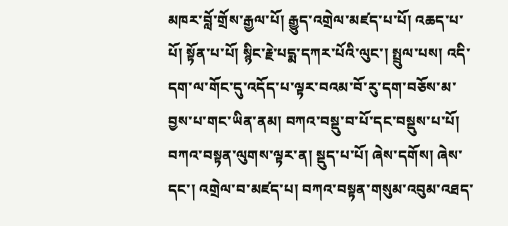མཁར་བློ་གྲོས་རྒྱལ་པོ། རྒྱུད་འགྲེལ་མཛད་པ་པོ། འཆད་པ་པོ། སྟོན་པ་པོ། སྙིང་རྗེ་པདྨ་དཀར་པོའི་ལུང་། སྤྲུལ་པས། འདི་དག་ལ་གོང་དུ་འདོད་པ་ལྟར་བའམ་བོ་རུ་དག་བཅོས་མ་བྱས་པ་གང་ཡིན་ནམ། བཀའ་བསྡུ་བ་པོ་དང་བསྡུས་པ་པོ། བཀའ་བསྟན་ལུགས་ལྟར་ན། སྡུད་པ་པོ། ཞེས་དགོས། ཞེས་དང་། འགྲེལ་བ་མཛད་པ། བཀའ་བསྟན་གསུམ་འབུམ་འཐད་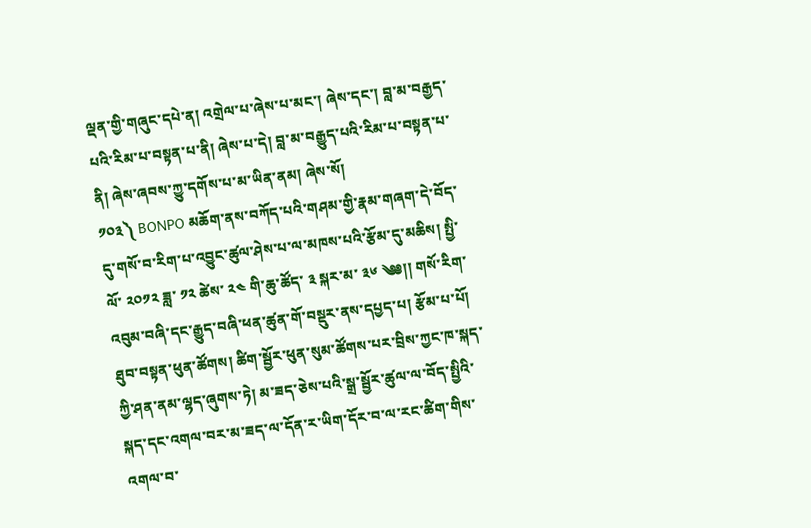ལྡན་གྱི་གཞུང་དཔེ་ན། འགྲེལ་པ་ཞེས་པ་མང་། ཞེས་དང་། བླ་མ་བརྒྱད་པའི་རིམ་པ་བསྟན་པ་ནི། ཞེས་པ་དེ། བླ་མ་བརྒྱུད་པའི་རིམ་པ་བསྟན་པ་ནི། ཞེས་ཞབས་ཀྱུ་དགོས་པ་མ་ཡིན་ནམ། ཞེས་སོ།
༡༠༣༽ BONPO མཆོག་ནས་བཀོད་པའི་གཤམ་གྱི་རྣམ་གཞག་དེ་བོད་དུ་གསོ་བ་རིག་པ་འབྱུང་ཚུལ་ཤེས་པ་ལ་མཁས་པའི་རྩོམ་དུ་མཆིས། སྤྱི་ལོ་ ༢༠༡༢ ཟླ་ ༡༢ ཚེས་ ༢༤ གི་ཆུ་ཚོད་ ༣ སྐར་མ་ ༣༦ ༄༅།། གསོ་རིག་འབུམ་བཞི་དང་རྒྱུད་བཞི་ཕན་ཚུན་གོ་བསྡུར་ནས་དཔྱད་པ། རྩོམ་པ་པོ། ཐུབ་བསྟན་ཕུན་ཚོགས། ཚིག་སྦྱོར་ཕུན་སུམ་ཚོགས་པར་བྲིས་ཀྱང་ཁ་སྐད་ཀྱི་ཤན་ནམ་ལྷད་ཞུགས་ཏེ། མ་ཟད་ཅེས་པའི་སྒྲ་སྦྱོར་ཚུལ་ལ་བོད་སྤྱིའི་སྐད་དང་འགལ་བར་མ་ཟད་ལ་དོན་ར་ཡིག་དོར་བ་ལ་རང་ཚིག་གིས་འགལ་བ་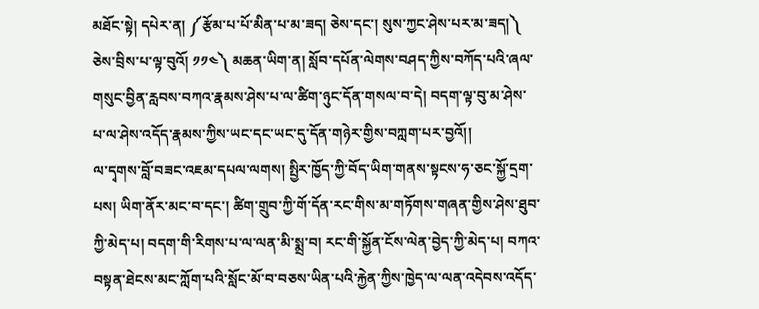མཐོང་སྟེ། དཔེར་ན། ༼རྩོམ་པ་པོ་མིན་པ་མ་ཟད། ཅེས་དང་། སུས་ཀྱང་ཤེས་པར་མ་ཟད།༽ ཅེས་བྲིས་པ་ལྟ་བུའོ། ༡༡༤༽ མཆན་ཡིག་ན། སློབ་དཔོན་ལེགས་བཤད་ཀྱིས་བཀོད་པའི་ཞལ་གསུང་བྱིན་རླབས་བཀའ་རྣམས་ཤེས་པ་ལ་ཚིག་ཉུང་དོན་གསལ་བ་དེ། བདག་ལྟ་བུ་མ་ཤེས་པ་ལ་ཤེས་འདོད་རྣམས་ཀྱིས་ཡང་དང་ཡང་དུ་དོན་གཉེར་གྱིས་བཀླག་པར་བྱའོ།།
ལ་དྭགས་བློ་བཟང་འཇམ་དཔལ་ལགས། སྤྱིར་ཁྱོད་ཀྱི་བོད་ཡིག་གནས་སྟངས་ཧ་ཅང་སྐྱོ་དྲག་པས། ཡིག་ནོར་མང་བ་དང་། ཚིག་གྲུབ་ཀྱི་གོ་དོན་རང་གིས་མ་གཏོགས་གཞན་གྱིས་ཤེས་ཐུབ་ཀྱི་མེད་པ། བདག་གི་རིགས་པ་ལ་ལན་མི་སྨྲ་བ། རང་གི་སྐྱོན་ངོས་ལེན་བྱེད་ཀྱི་མེད་པ། བཀའ་བསྟན་ཐེངས་མང་ཀློག་པའི་སློང་མོ་བ་བཅས་ཡིན་པའི་རྐྱེན་ཀྱིས་ཁྱེད་ལ་ལན་འདེབས་འདོད་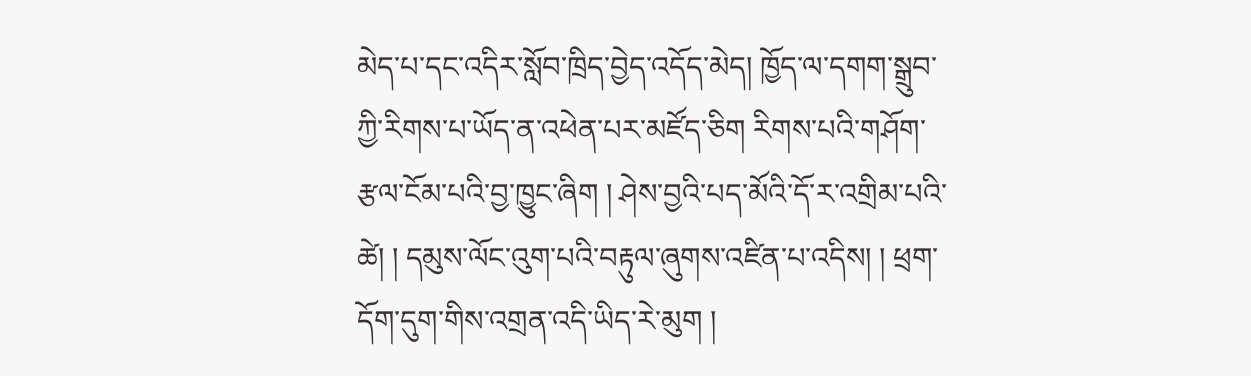མེད་པ་དང་འདིར་སློབ་ཁྲིད་བྱེད་འདོད་མེད། ཁྱོད་ལ་དགག་སྒྲུབ་ཀྱི་རིགས་པ་ཡོད་ན་འཕེན་པར་མཛོད་ཅིག རིགས་པའི་གཤོག་རྩལ་ངོམ་པའི་བྱ་ཁྱུང་ཞིག ། ཤེས་བྱའི་པད་མོའི་དོ་ར་འགྲིམ་པའི་ཚེ། ། དམུས་ལོང་འུག་པའི་བརྟུལ་ཞུགས་འཛིན་པ་འདིས། ། ཕྲག་དོག་དུག་གིས་འགྲན་འདི་ཡིད་རེ་མུག །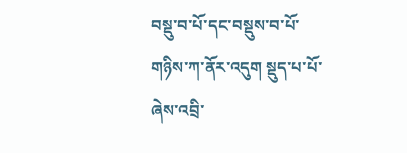བསྡུ་བ་པོ་དང་བསྡུས་བ་པོ་གཉིས་ཀ་ནོར་འདུག སྡུད་པ་པོ་ཞེས་འབྲི་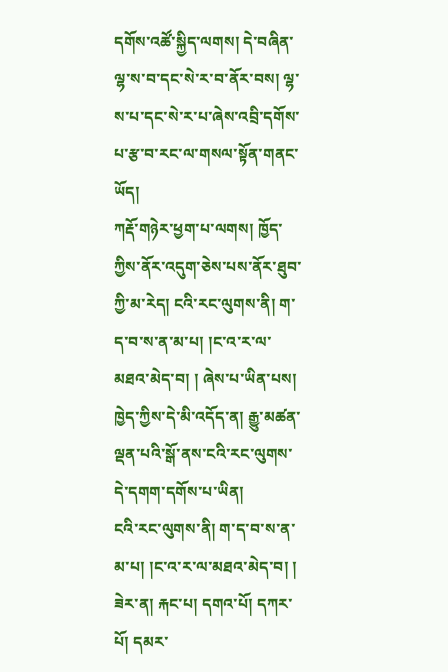དགོས་འཚོ་སྐྱིད་ལགས། དེ་བཞིན་ལྷ་ས་བ་དང་སེ་ར་བ་ནོར་བས། ལྷ་ས་པ་དང་སེ་ར་པ་ཞེས་འབྲི་དགོས་པ་རྩ་བ་རང་ལ་གསལ་སྟོན་གནང་ཡོད།
ཀརྡོ་གཉེར་ཕྱག་པ་ལགས། ཁྱོད་ཀྱིས་ནོར་འདུག་ཅེས་པས་ནོར་ཐུབ་ཀྱི་མ་རེད། ངའི་རང་ལུགས་ནི། ག་ད་བ་ས་ན་མ་པ། །ང་འ་ར་ལ་མཐའ་མེད་བ། ། ཞེས་པ་ཡིན་པས། ཁྱེད་ཀྱིས་དེ་མི་འདོད་ན། རྒྱུ་མཚན་ལྡན་པའི་སྒོ་ནས་ངའི་རང་ལུགས་དེ་དགག་དགོས་པ་ཡིན།
ངའི་རང་ལུགས་ནི། ག་ད་བ་ས་ན་མ་པ། །ང་འ་ར་ལ་མཐའ་མེད་བ། ། ཟེར་ན། རྐང་པ། དགའ་པོ། དཀར་པོ། དམར་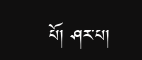པོ། ཤར་པ།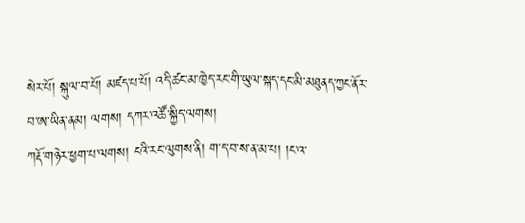སེར་པོ། སྐུལ་བ་པོ། མཛད་པ་པོ། འདི་ཚང་མ་ཁྱེད་རང་གི་ཡུལ་སྐད་དང་མི་མཐུནད་ཀྱང་ནོར་བ་ཨ་ཡིན་ནམ། ལགས། དཀར་འཚོ་སྐྱིད་ལགས།
ཀརྡོ་གཉེར་ཕྱག་པ་ལགས། ངའི་རང་ལུགས་ནི། ག་ད་བ་ས་ན་མ་པ། །ང་འ་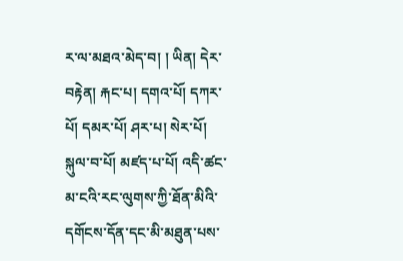ར་ལ་མཐའ་མེད་བ། ། ཡིན། དེར་བརྟེན། རྐང་པ། དགའ་པོ། དཀར་པོ། དམར་པོ། ཤར་པ། སེར་པོ། སྐུལ་བ་པོ། མཛད་པ་པོ། འདི་ཚང་མ་ངའི་རང་ལུགས་ཀྱི་ཐོན་མིའི་དགོངས་དོན་དང་མི་མཐུན་པས་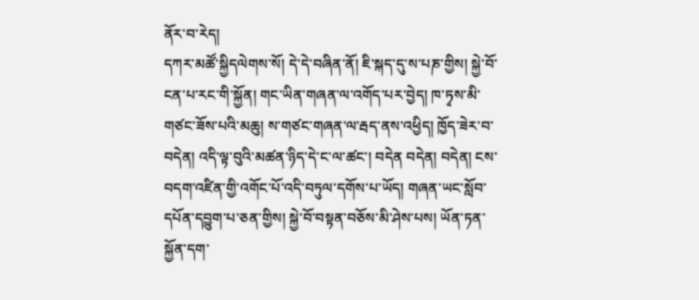ནོར་བ་རེད།
དཀར་མཚོ་སྐྱིདལེགས་སོ། དེ་དེ་བཞིན་ནོ། ཇི་སྐད་དུ་ས་པཎ་གྱིས། སྐྱེ་བོ་ངན་པ་རང་གི་སྐྱོན། གང་ཡིན་གཞན་ལ་འགོད་པར་བྱེད། ཁ་ཏྭས་མི་གཙང་ཟོས་པའི་མཆུ། ས་གཙང་གཞན་ལ་རྦད་ནས་འཕྱིད། ཁྱོད་ཟེར་བ་བདེན། འདི་ལྟ་བུའི་མཚན་ཉིད་དེ་ང་ལ་ཚང་། བདེན བདེན། བདེན། ངས་བདག་འཛིན་གྱི་འགོང་པོ་འདི་བཏུལ་དགོས་པ་ཡོད། གཞན་ཡང་སློབ་དཔོན་དབྱུག་པ་ཅན་གྱིས། སྐྱེ་བོ་བསྟན་བཅོས་མི་ཤེས་པས། ཡོན་ཏན་སྐྱོན་དག་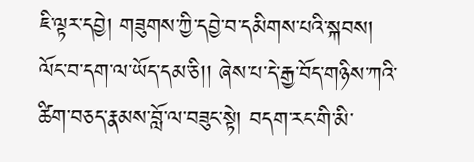ཇི་ལྟར་དབྱེ། གཟུགས་ཀྱི་དབྱེ་བ་དམིགས་པའི་སྐབས། ལོང་བ་དག་ལ་ཡོད་དམ་ཅི།། ཞེས་པ་དེ་རྒྱ་བོད་གཉིས་ཀའི་ཚིག་བཅད་རྣམས་བློ་ལ་བཟུང་སྟེ། བདག་རང་གི་མི་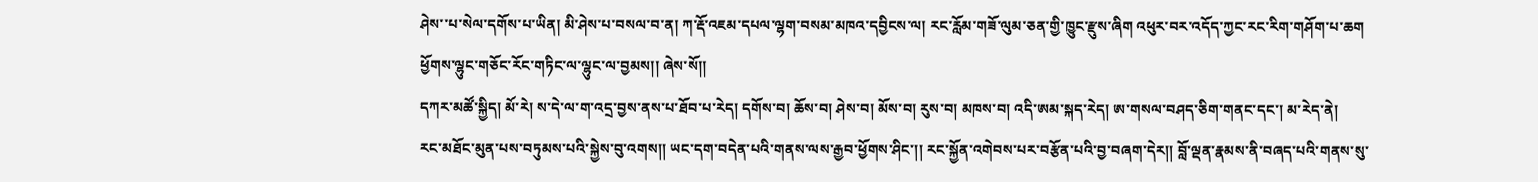ཤེས་་པ་སེལ་དགོས་པ་ཡིན། མི་ཤེས་པ་བསལ་བ་ན། ཀ་རྡོ་འཇམ་དཔལ་ལྷག་བསམ་མཁའ་དབྱིངས་ལ། རང་རློམ་གཟོ་ལུམ་ཅན་གྱི་ཁྱུང་རྫུས་ཞིག འཕུར་བར་འདོད་ཀྱང་རང་རིག་གཤོག་པ་ཆག ཕྱོགས་ལྷུང་གཅོང་རོང་གཏིང་ལ་ལྷུང་ལ་བྱམས།། ཞེས་སོ།།
དཀར་མཚོ་སྐྱིད། མོ་རེ། ས་དེ་ལ་ག་འདྲ་བྱས་ནས་པ་ཐོབ་པ་རེད། དགོས་བ། ཆོས་བ། ཤེས་བ། མོས་བ། རུས་བ། མཁས་བ། འདི་ཨམ་སྐད་རེད། ཨ་གསལ་བཤད་ཅིག་གནང་དང་། མ་རེད་ནེ།
རང་མཐོང་མུན་པས་བཏུམས་པའི་སྐྱེས་བུ་འགས།། ཡང་དག་བདེན་པའི་གནས་ལས་རྒྱབ་ཕྱོགས་ཤིང་།། རང་སྐྱོན་འགེབས་པར་བརྩོན་པའི་བྱ་བཞག་དེར།། བློ་ལྡན་རྣམས་ནི་བཞད་པའི་གནས་སུ་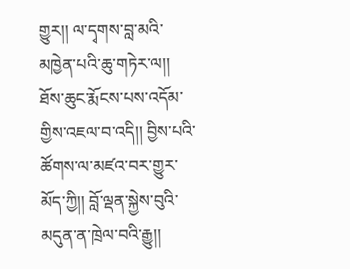གྱུར།། ལ་དྭགས་བླ་མའི་མཁྱེན་པའི་ཆུ་གཏེར་ལ།། ཐོས་ཆུང་རྨོངས་པས་འདོམ་གྱིས་འཇལ་བ་འདི།། བྱིས་པའི་ཚོགས་ལ་མཛའ་བར་གྱུར་མོད་ཀྱི།། བློ་ལྡན་སྐྱེས་བུའི་མདུན་ན་ཁྲེལ་བའི་རྒྱུ།།